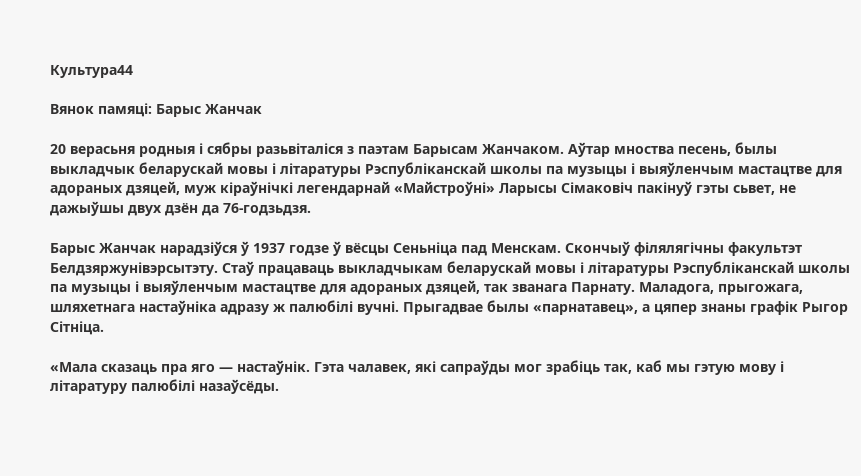Культура44

Вянок памяці: Барыс Жанчак

20 верасьня родныя і сябры разьвіталіся з паэтам Барысам Жанчаком. Аўтар мноства песень, былы выкладчык беларускай мовы і літаратуры Рэспубліканскай школы па музыцы і выяўленчым мастацтве для адораных дзяцей, муж кіраўнічкі легендарнай «Майстроўні» Ларысы Сімаковіч пакінуў гэты сьвет, не дажыўшы двух дзён да 76-годзьдзя.

Барыс Жанчак нарадзіўся ў 1937 годзе ў вёсцы Сеньніца пад Менскам. Скончыў філялягічны факультэт Белдзяржунівэрсытэту. Стаў працаваць выкладчыкам беларускай мовы і літаратуры Рэспубліканскай школы па музыцы і выяўленчым мастацтве для адораных дзяцей, так званага Парнату. Маладога, прыгожага, шляхетнага настаўніка адразу ж палюбілі вучні. Прыгадвае былы «парнатавец», а цяпер знаны графік Рыгор Сітніца.

«Мала сказаць пра яго — настаўнік. Гэта чалавек, які сапраўды мог зрабіць так, каб мы гэтую мову і літаратуру палюбілі назаўсёды.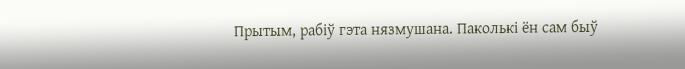Прытым, рабіў гэта нязмушана. Паколькі ён сам быў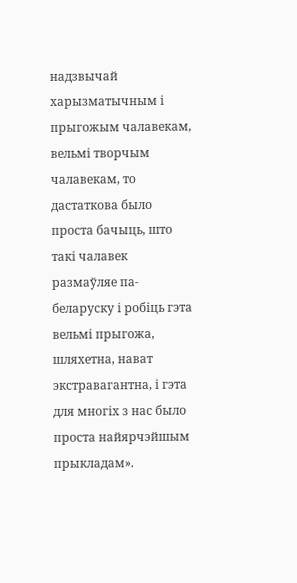надзвычай харызматычным і прыгожым чалавекам, вельмі творчым чалавекам, то дастаткова было проста бачыць, што такі чалавек размаўляе па-беларуску і робіць гэта вельмі прыгожа, шляхетна, нават экстравагантна, і гэта для многіх з нас было проста найярчэйшым прыкладам».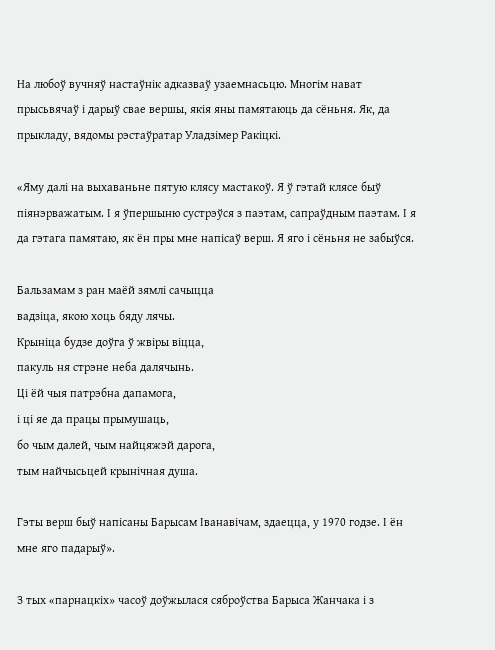На любоў вучняў настаўнік адказваў узаемнасьцю. Многім нават прысьвячаў і дарыў свае вершы, якія яны памятаюць да сёньня. Як, да прыкладу, вядомы рэстаўратар Уладзімер Ракіцкі.

«Яму далі на выхаваньне пятую клясу мастакоў. Я ў гэтай клясе быў піянэрважатым. І я ўпершыню сустрэўся з паэтам, сапраўдным паэтам. І я да гэтага памятаю, як ён пры мне напісаў верш. Я яго і сёньня не забыўся.

Бальзамам з ран маёй зямлі сачыцца
вадзіца, якою хоць бяду лячы.
Крыніца будзе доўга ў жвіры віцца,
пакуль ня стрэне неба далячынь.
Ці ёй чыя патрэбна дапамога,
і ці яе да працы прымушаць,
бо чым далей, чым найцяжэй дарога,
тым найчысьцей крынічная душа.

Гэты верш быў напісаны Барысам Іванавічам, здаецца, у 1970 годзе. І ён мне яго падарыў».

З тых «парнацкіх» часоў доўжылася сяброўства Барыса Жанчака і з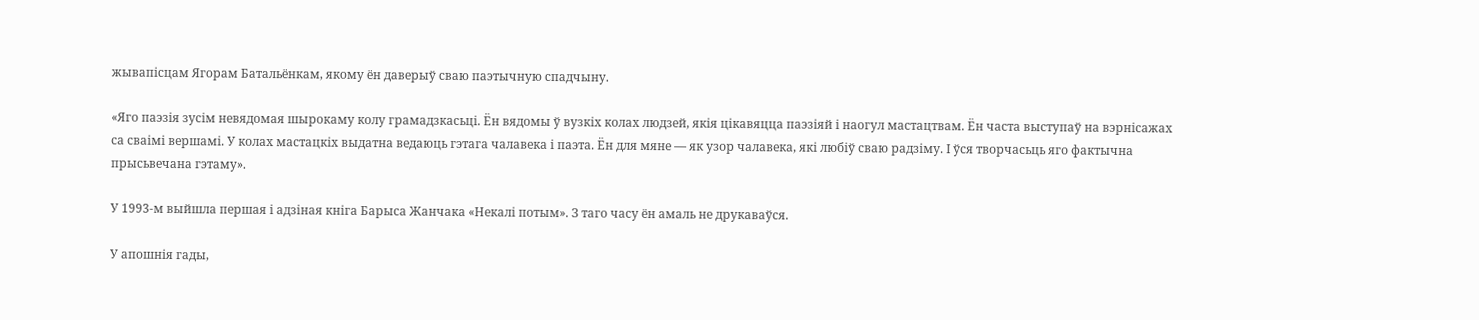жывапісцам Ягорам Батальёнкам, якому ён даверыў сваю паэтычную спадчыну.

«Яго паэзія зусім невядомая шырокаму колу грамадзкасьці. Ён вядомы ў вузкіх колах людзей, якія цікавяцца паэзіяй і наогул мастацтвам. Ён часта выступаў на вэрнісажах са сваімі вершамі. У колах мастацкіх выдатна ведаюць гэтага чалавека і паэта. Ён для мяне — як узор чалавека, які любіў сваю радзіму. І ўся творчасьць яго фактычна прысьвечана гэтаму».

У 1993-м выйшла першая і адзіная кніга Барыса Жанчака «Некалі потым». З таго часу ён амаль не друкаваўся.

У апошнія гады,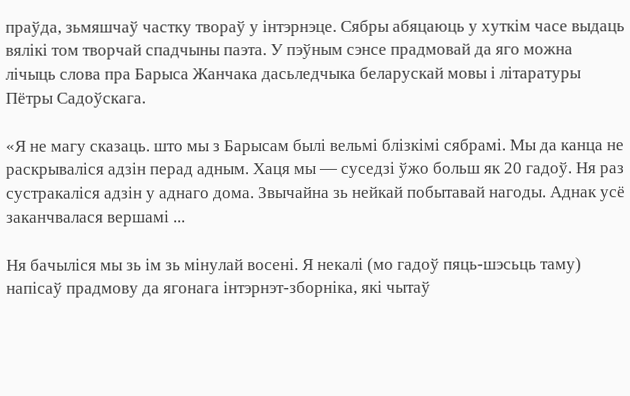праўда, зьмяшчаў частку твораў у інтэрнэце. Сябры абяцаюць у хуткім часе выдаць вялікі том творчай спадчыны паэта. У пэўным сэнсе прадмовай да яго можна лічыць слова пра Барыса Жанчака дасьледчыка беларускай мовы і літаратуры Пётры Садоўскага.

«Я не магу сказаць. што мы з Барысам былі вельмі блізкімі сябрамі. Мы да канца не раскрываліся адзін перад адным. Хаця мы — суседзі ўжо больш як 20 гадоў. Ня раз сустракаліся адзін у аднаго дома. Звычайна зь нейкай побытавай нагоды. Аднак усё заканчвалася вершамі ...

Ня бачыліся мы зь ім зь мінулай восені. Я некалі (мо гадоў пяць-шэсьць таму) напісаў прадмову да ягонага інтэрнэт-зборніка, які чытаў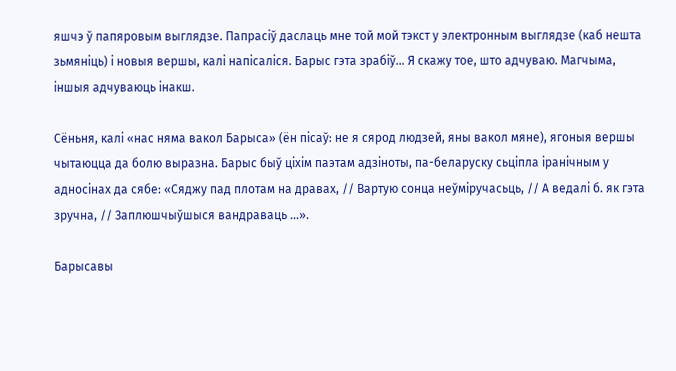яшчэ ў папяровым выглядзе. Папрасіў даслаць мне той мой тэкст у электронным выглядзе (каб нешта зьмяніць) і новыя вершы, калі напісаліся. Барыс гэта зрабіў... Я скажу тое, што адчуваю. Магчыма, іншыя адчуваюць інакш.

Сёньня, калі «нас няма вакол Барыса» (ён пісаў: не я сярод людзей, яны вакол мяне), ягоныя вершы чытаюцца да болю выразна. Барыс быў ціхім паэтам адзіноты, па-беларуску сьціпла іранічным у адносінах да сябе: «Сяджу пад плотам на дравах, // Вартую сонца неўміручасьць, // А ведалі б. як гэта зручна, // Заплюшчыўшыся вандраваць ...».

Барысавы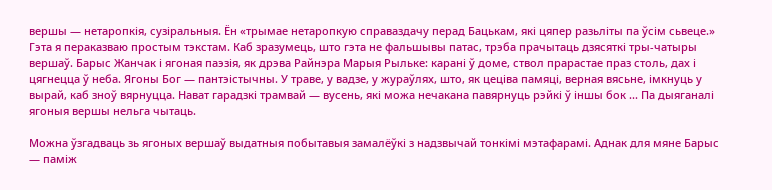вершы — нетаропкія, сузіральныя. Ён «трымае нетаропкую справаздачу перад Бацькам, які цяпер разьліты па ўсім сьвеце.» Гэта я пераказваю простым тэкстам. Каб зразумець, што гэта не фальшывы патас, трэба прачытаць дзясяткі тры-чатыры вершаў. Барыс Жанчак і ягоная паэзія, як дрэва Райнэра Марыя Рыльке: карані ў доме, ствол прарастае праз столь, дах і цягнецца ў неба. Ягоны Бог — пантэістычны. У траве, у вадзе, у жураўлях, што, як цеціва памяці, верная вясьне, імкнуць у вырай, каб зноў вярнуцца. Нават гарадзкі трамвай — вусень, які можа нечакана павярнуць рэйкі ў іншы бок ... Па дыяганалі ягоныя вершы нельга чытаць.

Можна ўзгадваць зь ягоных вершаў выдатныя побытавыя замалёўкі з надзвычай тонкімі мэтафарамі. Аднак для мяне Барыс — паміж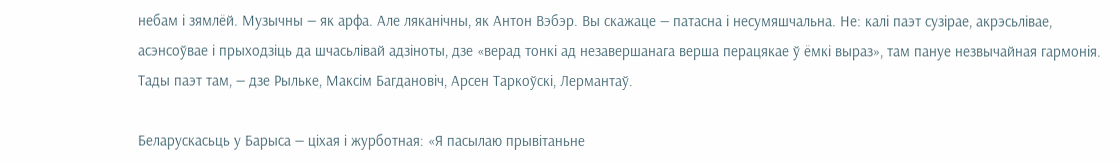небам і зямлёй. Музычны — як арфа. Але ляканічны, як Антон Вэбэр. Вы скажаце — патасна і несумяшчальна. Не: калі паэт сузірае, акрэсьлівае, асэнсоўвае і прыходзіць да шчасьлівай адзіноты, дзе «верад тонкі ад незавершанага верша перацякае ў ёмкі выраз», там пануе незвычайная гармонія. Тады паэт там, — дзе Рыльке, Максім Багдановіч, Арсен Таркоўскі, Лермантаў.

Беларускасьць у Барыса — ціхая і журботная: «Я пасылаю прывітаньне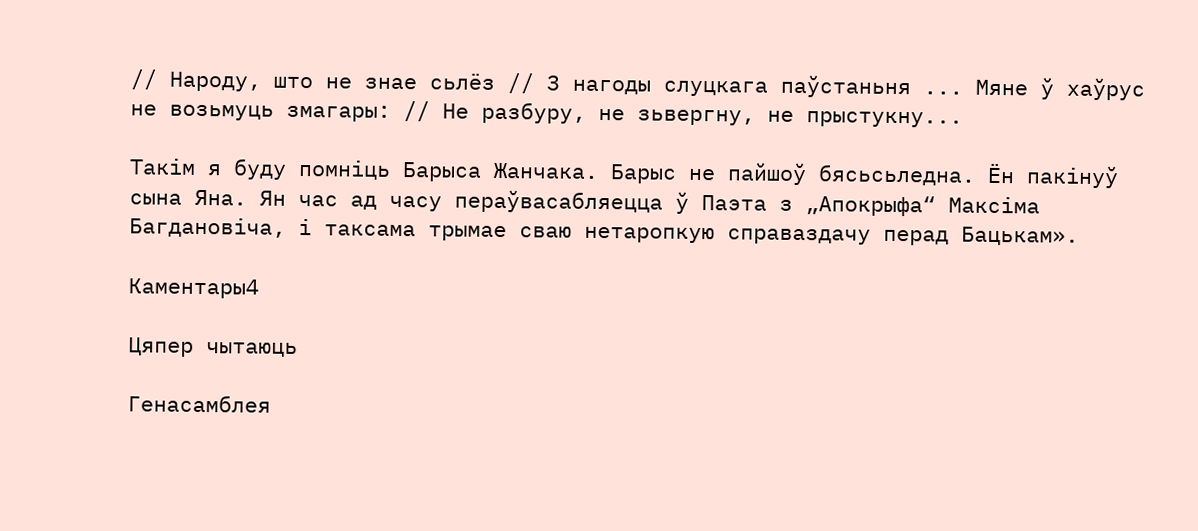// Народу, што не знае сьлёз // З нагоды слуцкага паўстаньня ... Мяне ў хаўрус не возьмуць змагары: // Не разбуру, не зьвергну, не прыстукну...

Такім я буду помніць Барыса Жанчака. Барыс не пайшоў бясьсьледна. Ён пакінуў сына Яна. Ян час ад часу пераўвасабляецца ў Паэта з „Апокрыфа“ Максіма Багдановіча, і таксама трымае сваю нетаропкую справаздачу перад Бацькам».

Каментары4

Цяпер чытаюць

Генасамблея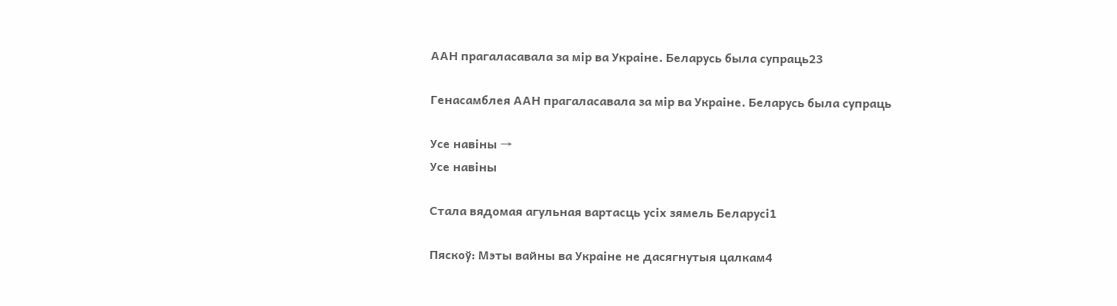ААН прагаласавала за мір ва Украіне. Беларусь была супраць23

Генасамблея ААН прагаласавала за мір ва Украіне. Беларусь была супраць

Усе навіны →
Усе навіны

Стала вядомая агульная вартасць усіх зямель Беларусі1

Пяскоў: Мэты вайны ва Украіне не дасягнутыя цалкам4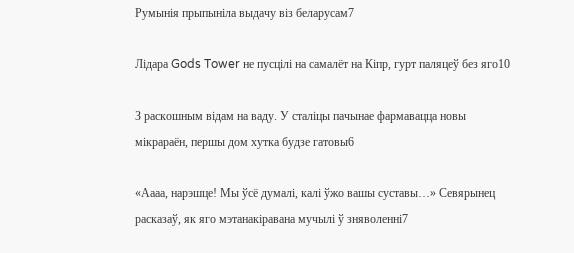Румынія прыпыніла выдачу віз беларусам7

Лідара Gods Tower не пусцілі на самалёт на Кіпр, гурт паляцеў без яго10

З раскошным відам на ваду. У сталіцы пачынае фармавацца новы мікрараён, першы дом хутка будзе гатовы6

«Аааа, нарэшце! Мы ўсё думалі, калі ўжо вашы суставы…» Севярынец расказаў, як яго мэтанакіравана мучылі ў зняволенні7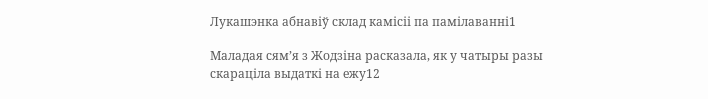Лукашэнка абнавіў склад камісіі па памілаванні1

Маладая сям’я з Жодзіна расказала, як у чатыры разы скараціла выдаткі на ежу12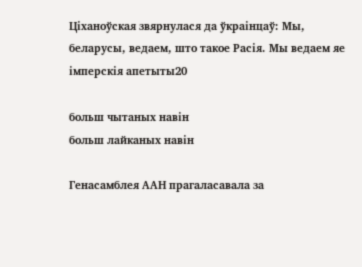Ціханоўская звярнулася да ўкраінцаў: Мы, беларусы, ведаем, што такое Расія. Мы ведаем яе імперскія апетыты20

больш чытаных навін
больш лайканых навін

Генасамблея ААН прагаласавала за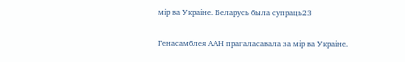мір ва Украіне. Беларусь была супраць23

Генасамблея ААН прагаласавала за мір ва Украіне.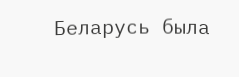Беларусь была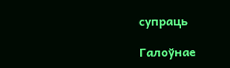супраць

Галоўнае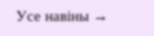Усе навіны →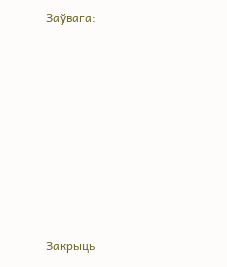Заўвага:









Закрыць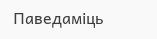Паведаміць